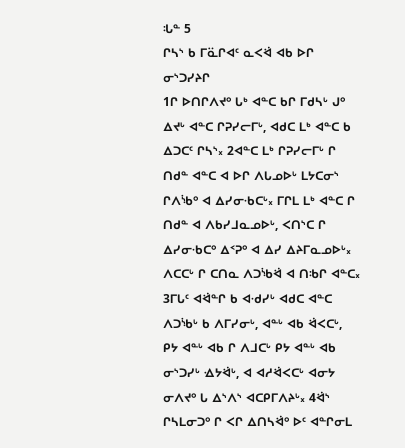ᒠᓐ 5
ᒋᓴᔅ ᑲ ᒥᓏᒋᐊᑦ ᓇᐸᐛ ᐊᑲ ᐅᒋ ᓂᔅᑐᓯᔨᒋ
1ᒋ ᐅᑎᒋᐱᔪᐤ ᒐᒃ ᐊᓐᑕ ᑲᒋ ᒥᑯᓴᒡ ᒍᐤ ᐃᔪᒡ ᐊᓐᑕ ᒋᕈᓯᓕᒥᒡ, ᐊᑯᑕ ᒪᒃ ᐊᓐᑕ ᑲ ᐃᑐᑕᑦ ᒋᓴᔅ᙮ 2ᐊᓐᑕ ᒪᒃ ᒋᕈᓯᓕᒥᒡ ᒋ ᑎᑯᓐ ᐊᓐᑕ ᐊ ᐅᒋ ᐱᒐᓄᐅᒡ ᒪᔭᑕᓂᔅ ᒋᐱᔎᐤ ᐊ ᐃᓯᓂᐧᑲᑕᒡ᙮ ᒥᒋᒪ ᒪᒃ ᐊᓐᑕ ᒋ ᑎᑯᓐ ᐊ ᐱᑲᓯᒧᓇᓄᐅᒡ, ᐸᑎᔅᑕ ᒋ ᐃᓯᓂᐧᑲᑕᐤ ᐃᑉᕈᐤ ᐊ ᐃᓯ ᐃᔨᒥᓇᓄᐅᒡ᙮ ᐱᑕᑕᒡ ᒋ ᑕᑎᓇ ᐱᑐᔎᐛ ᐊ ᑎᒂᒋ ᐊᓐᑕ᙮ 3ᒥᒐᑦ ᐊᐛᓐᒋ ᑲ ᐊᐧᑯᓯᒡ ᐊᑯᑕ ᐊᓐᑕ ᐱᑐᔎᒡ ᑲ ᐱᒥᓯᓂᒡ, ᐊᓐᒡ ᐊᑲ ᐛᐸᑕᒡ, ᑭᔭ ᐊᓐᒡ ᐊᑲ ᒋ ᐱᒧᑕᒡ ᑭᔭ ᐊᓐᒡ ᐊᑲ ᓂᔅᑐᓯᒡ ᐎᔭᐛᒡ, ᐊ ᐊᓱᐛᐸᑕᒡ ᐊᓂᔭ ᓂᐱᔪᐤ ᒐ ᐃᔅᐱᔅ ᐊᑕᑭᒥᐱᔨᒡ᙮ 4ᐛᔅ ᒋᓴᒪᓂᑐᐤ ᒋ ᐸᒋ ᐃᑎᓴᐛᐤ ᐅᑦ ᐊᓐᒋᓂᒪ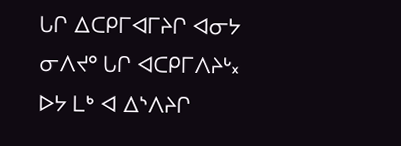ᒐᒋ ᐃᑕᑭᒥᐊᒥᔨᒋ ᐊᓂᔭ ᓂᐱᔪᐤ ᒐᒋ ᐊᑕᑭᒥᐱᔨᒡ᙮ ᐅᔭ ᒪᒃ ᐊ ᐃᔅᐱᔨᒋ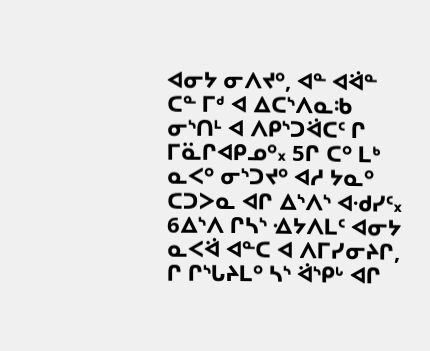ᐊᓂᔭ ᓂᐱᔪᐤ, ᐊᓐ ᐊᐛᓐ ᑕᓐ ᒥᒄ ᐊ ᐃᑕᔅᐱᓇᒂ ᓂᔅᑎᒻ ᐊ ᐱᑭᔅᑐᐛᑕᑦ ᒋ ᒥᓏᒋᐊᑭᓄᐤ᙮ 5ᒋ ᑕᐤ ᒪᒃ ᓇᐸᐤ ᓂᔅᑐᔪᐤ ᐊᓱ ᔭᓇᐤ ᑕᑐᐳᓇ ᐊᒋ ᐃᔅᐱᔅ ᐊᐧᑯᓯᑦ᙮ 6ᐃᔅᐱ ᒋᓴᔅ ᐎᔭᐱᒪᑦ ᐊᓂᔭ ᓇᐸᐛ ᐊᓐᑕ ᐊ ᐱᒥᓯᓂᔨᒋ, ᒋ ᒋᔅᒐᔨᒪᐤ ᓴᔅ ᐛᔅᑭᒡ ᐊᒋ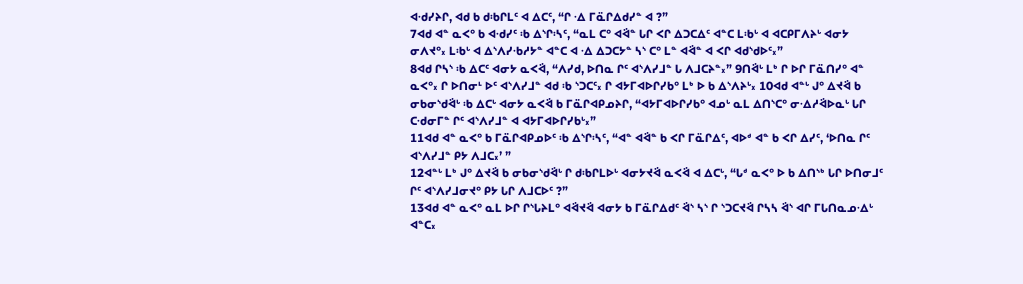ᐊᐧᑯᓯᔨᒋ, ᐊᑯ ᑲ ᑯᒂᒋᒪᑦ ᐊ ᐃᑕᑦ, “ᒋ ᐎ ᒥᓏᒋᐃᑯᓯᓐ ᐊ ?”
7ᐊᑯ ᐊᓐ ᓇᐸᐤ ᑲ ᐊᐧᑯᓯᑦ ᒂ ᐃᔅᒋᔄᑦ, “ᓇᒪ ᑕᐤ ᐊᐛᓐ ᒐᒋ ᐸᒋ ᐃᑐᑕᐃᑦ ᐊᓐᑕ ᒪᒂᒡ ᐊ ᐊᑕᑭᒥᐱᔨᒡ ᐊᓂᔭ ᓂᐱᔪᐤ᙮ ᒪᒂᒡ ᐊ ᐃᔅᐱᓯᐧᑲᓱᔭᓐ ᐊᓐᑕ ᐊ ᐎ ᐃᑐᑕᔭᓐ ᓴᔅ ᑕᐤ ᒪᓐ ᐊᐛᓐ ᐊ ᐸᒋ ᐊᑯᔅᑯᐅᑦ᙮”
8ᐊᑯ ᒋᓴᔅ ᒂ ᐃᑕᑦ ᐊᓂᔭ ᓇᐸᐛ, “ᐱᓯᑯ, ᐅᑎᓇ ᒋᑦ ᐊᔅᐱᓯᒧᓐ ᒐ ᐱᒧᑕᔨᓐ᙮” 9ᑎᐛᒡ ᒪᒃ ᒋ ᐅᒋ ᒥᓏᑎᓯᐤ ᐊᓐ ᓇᐸᐤ᙮ ᒋ ᐅᑎᓂᒻ ᐅᑦ ᐊᔅᐱᓯᒧᓐ ᐊᑯ ᒂ ᔅᑐᑕᑦ᙮ ᒋ ᐊᔭᒥᐊᐅᒋᓯᑲᐤ ᒪᒃ ᐅ ᑲ ᐃᔅᐱᔨᒡ᙮ 10ᐊᑯ ᐊᓐᒡ ᒍᐤ ᐃᔪᐛ ᑲ ᓂᑲᓂᔅᑯᐛᒡ ᒂ ᐃᑕᒡ ᐊᓂᔭ ᓇᐸᐛ ᑲ ᒥᓏᒋᐊᑭᓄᔨᒋ, “ᐊᔭᒥᐊᐅᒋᓯᑲᐤ ᐊᓄᒡ ᓇᒪ ᐃᑎᔅᑕᐤ ᓂᐎᓱᐛᐅᓇᒡ ᒐᒋ ᑕᐧᑯᓂᒥᓐ ᒋᑦ ᐊᔅᐱᓯᒧᓐ ᐊ ᐊᔭᒥᐊᐅᒋᓯᑲᒡ᙮”
11ᐊᑯ ᐊᓐ ᓇᐸᐤ ᑲ ᒥᓏᒋᐊᑭᓄᐅᑦ ᒂ ᐃᔅᒋᔄᑦ, “ᐊᓐ ᐊᐛᓐ ᑲ ᐸᒋ ᒥᓏᒋᐃᑦ, ᐊᐅᒄ ᐊᓐ ᑲ ᐸᒋ ᐃᓯᑦ, ‘ᐅᑎᓇ ᒋᑦ ᐊᔅᐱᓯᒧᓐ ᑭᔭ ᐱᒧᑕ᙮’ ”
12ᐊᓐᒡ ᒪᒃ ᒍᐤ ᐃᔪᐛ ᑲ ᓂᑲᓂᔅᑯᐛᒡ ᒋ ᑯᒂᒋᒪᐅᒡ ᐊᓂᔭᔪᐛ ᓇᐸᐛ ᐊ ᐃᑕᒡ, “ᒐᒄ ᓇᐸᐤ ᐅ ᑲ ᐃᑎᔅᒃ ᒐᒋ ᐅᑎᓂᒧᑦ ᒋᑦ ᐊᔅᐱᓯᒧᓂᔪᐤ ᑭᔭ ᒐᒋ ᐱᒧᑕᐅᑦ ?”
13ᐊᑯ ᐊᓐ ᓇᐸᐤ ᓇᒪ ᐅᒋ ᒋᔅᒐᔨᒪᐤ ᐊᐛᔪᐛ ᐊᓂᔭ ᑲ ᒥᓏᒋᐃᑯᑦ ᐛᔅ ᓴᔅ ᒋ ᔅᑐᑕᔪᐛ ᒋᓴᓴ ᐛᔅ ᐊᒋ ᒥᒐᑎᓇᓄᐎᒡ ᐊᓐᑕ᙮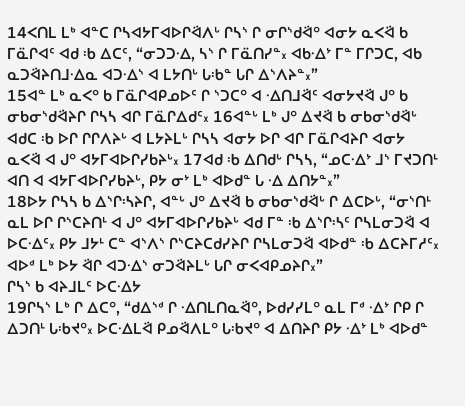14ᐸᑎᒪ ᒪᒃ ᐊᓐᑕ ᒋᓴᐊᔭᒥᐊᐅᒋᐛᐱᒡ ᒋᓴᔅ ᒋ ᓂᒋᔅᑯᐛᐤ ᐊᓂᔭ ᓇᐸᐛ ᑲ ᒥᓏᒋᐊᑦ ᐊᑯ ᒂ ᐃᑕᑦ, “ᓂᑐᑐᐎ, ᓴᔅ ᒋ ᒥᓏᑎᓯᓐ᙮ ᐊᑲᐎᔾ ᒥᓐ ᒥᒋᑐᑕ, ᐊᑲ ᓇᑐᐛᔨᑎᒧᐎᓇ ᐊᑐᐎᔅ ᐊ ᒪᔭᑎᒡ ᒐᒂᓐ ᒐᒋ ᐃᔅᐱᔨᓐ᙮”
15ᐊᓐ ᒪᒃ ᓇᐸᐤ ᑲ ᒥᓏᒋᐊᑭᓄᐅᑦ ᒋ ᔅᑐᑕᐤ ᐊ ᐎᑎᒧᐛᑦ ᐊᓂᔭᔪᐛ ᒍᐤ ᑲ ᓂᑲᓂᔅᑯᐛᔨᒋ ᒋᓴᓴ ᐊᒋ ᒥᓏᒋᐃᑯᑦ᙮ 16ᐊᓐᒡ ᒪᒃ ᒍᐤ ᐃᔪᐛ ᑲ ᓂᑲᓂᔅᑯᐛᒡ ᐊᑯᑕ ᒂ ᐅᒋ ᒋᒋᐱᔨᒡ ᐊ ᒪᔭᔨᒪᒡ ᒋᓴᓴ ᐊᓂᔭ ᐅᒋ ᐊᒋ ᒥᓏᒋᐊᔨᒋ ᐊᓂᔭ ᓇᐸᐛ ᐊ ᒍᐤ ᐊᔭᒥᐊᐅᒋᓯᑲᔨᒡ᙮ 17ᐊᑯ ᒂ ᐃᑎᑯᒡ ᒋᓴᓴ, “ᓄᑕᐎᔾ ᒧᔅ ᒥᔪᑐᑎᒻ ᐊᑎ ᐊ ᐊᔭᒥᐊᐅᒋᓯᑲᔨᒡ, ᑭᔭ ᓂᔾ ᒪᒃ ᐊᐅᑯᓐ ᒐ ᐎ ᐃᑎᔭᓐ᙮”
18ᐅᔭ ᒋᓴᓴ ᑲ ᐃᔅᒋᔄᔨᒋ, ᐊᓐᒡ ᒍᐤ ᐃᔪᐛ ᑲ ᓂᑲᓂᔅᑯᐛᒡ ᒋ ᐃᑕᐅᒡ, “ᓂᔅᑎᒻ ᓇᒪ ᐅᒋ ᒋᔅᑕᔨᑎᒻ ᐊ ᒍᐤ ᐊᔭᒥᐊᐅᒋᓯᑲᔨᒡ ᐊᑯ ᒥᓐ ᒂ ᐃᔅᒋᔄᑦ ᒋᓴᒪᓂᑐᐛ ᐊ ᐅᑕᐎᑦ᙮ ᑭᔭ ᒧᔭᒻ ᑕᓐ ᐊᔅᐱᔅ ᒋᔅᑕᔨᑕᑯᓯᔨᒋ ᒋᓴᒪᓂᑐᐛ ᐊᐅᑯᓐ ᒂ ᐃᑕᔨᒥᓱᑦ᙮ ᐊᐅᒄ ᒪᒃ ᐅᔭ ᐛᒋ ᐊᑐᐎᔅ ᓂᑐᐛᔨᒪᒡ ᒐᒋ ᓂᐸᐊᑭᓄᔨᒋ᙮”
ᒋᓴᔅ ᑲ ᐊᔨᒧᒪᑦ ᐅᑕᐎᔭ
19ᒋᓴᔅ ᒪᒃ ᒋ ᐃᑕᐤ, “ᑯᐃᔅᒄ ᒋ ᐎᑎᒪᑎᓇᐛᐤ, ᐅᑯᓯᓯᒪᐤ ᓇᒪ ᒥᒄ ᐎᔾ ᒋᑭ ᒋ ᐃᑐᑎᒻ ᒐᒂᔪᐤ᙮ ᐅᑕᐎᒪᐛ ᑭᓄᐛᐱᒪᐤ ᒐᒂᔪᐤ ᐊ ᐃᑎᔨᒋ ᑭᔭ ᐎᔾ ᒪᒃ ᐊᐅᑯᓐ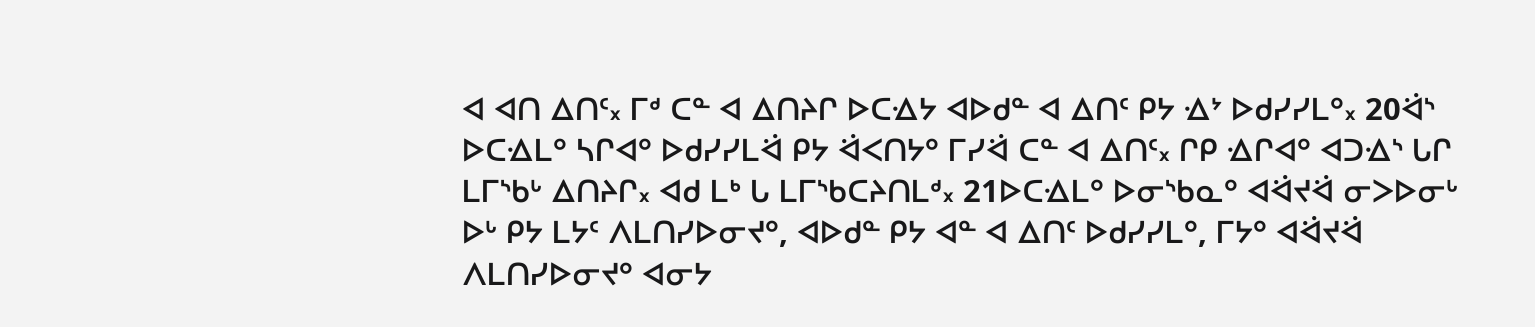ᐊ ᐊᑎ ᐃᑎᑦ᙮ ᒥᒄ ᑕᓐ ᐊ ᐃᑎᔨᒋ ᐅᑕᐎᔭ ᐊᐅᑯᓐ ᐊ ᐃᑎᑦ ᑭᔭ ᐎᔾ ᐅᑯᓯᓯᒪᐤ᙮ 20ᐛᔅ ᐅᑕᐎᒪᐤ ᓴᒋᐊᐤ ᐅᑯᓯᓯᒪᐛ ᑭᔭ ᐛᐸᑎᔭᐤ ᒥᓯᐛ ᑕᓐ ᐊ ᐃᑎᑦ᙮ ᒋᑭ ᐎᒋᐊᐤ ᐊᑐᐎᔅ ᒐᒋ ᒪᒥᔅᑲᒡ ᐃᑎᔨᒋ᙮ ᐊᑯ ᒪᒃ ᒐ ᒪᒥᔅᑲᑕᔨᑎᒪᒄ᙮ 21ᐅᑕᐎᒪᐤ ᐅᓂᔅᑲᓇᐤ ᐊᐛᔪᐛ ᓂᐳᐅᓂᒡ ᐅᒡ ᑭᔭ ᒪᔭᑦ ᐱᒪᑎᓯᐅᓂᔪᐤ, ᐊᐅᑯᓐ ᑭᔭ ᐊᓐ ᐊ ᐃᑎᑦ ᐅᑯᓯᓯᒪᐤ, ᒥᔭᐤ ᐊᐛᔪᐛ ᐱᒪᑎᓯᐅᓂᔪᐤ ᐊᓂᔭ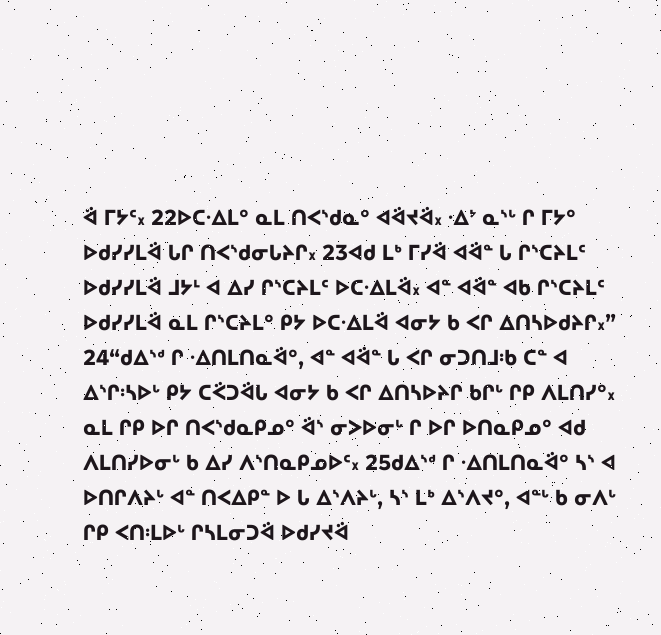ᐛ ᒥᔭᑦ᙮ 22ᐅᑕᐎᒪᐤ ᓇᒪ ᑎᐸᔅᑯᓇᐤ ᐊᐛᔪᐛ᙮ ᐎᔾ ᓇᔅᒡ ᒋ ᒥᔭᐤ ᐅᑯᓯᓯᒪᐛ ᒐᒋ ᑎᐸᔅᑯᓂᒐᔨᒋ᙮ 23ᐊᑯ ᒪᒃ ᒥᓯᐛ ᐊᐛᓐ ᒐ ᒋᔅᑕᔨᒪᑦ ᐅᑯᓯᓯᒪᐛ ᒧᔭᒻ ᐊ ᐃᓯ ᒋᔅᑕᔨᒪᑦ ᐅᑕᐎᒪᐛ᙮ ᐊᓐ ᐊᐛᓐ ᐊᑲ ᒋᔅᑕᔨᒪᑦ ᐅᑯᓯᓯᒪᐛ ᓇᒪ ᒋᔅᑕᔨᒪᐤ ᑭᔭ ᐅᑕᐎᒪᐛ ᐊᓂᔭ ᑲ ᐸᒋ ᐃᑎᓴᐅᑯᔨᒋ᙮”
24“ᑯᐃᔅᒄ ᒋ ᐎᑎᒪᑎᓇᐛᐤ, ᐊᓐ ᐊᐛᓐ ᒐ ᐸᒋ ᓂᑐᑎᒧᒂ ᑕᓐ ᐊ ᐃᔅᒋᔄᐅᒡ ᑭᔭ ᑕᑈᑐᐛᒐ ᐊᓂᔭ ᑲ ᐸᒋ ᐃᑎᓴᐅᔨᒋ ᑲᒋᒡ ᒋᑭ ᐱᒪᑎᓯᐤ᙮ ᓇᒪ ᒋᑭ ᐅᒋ ᑎᐸᔅᑯᓇᑭᓄᐤ ᐛᔅ ᓂᐳᐅᓂᒡ ᒋ ᐅᒋ ᐅᑎᓇᑭᓄᐤ ᐊᑯ ᐱᒪᑎᓯᐅᓂᒡ ᑲ ᐃᓯ ᐱᔅᑎᓇᑭᓄᐅᑦ᙮ 25ᑯᐃᔅᒄ ᒋ ᐎᑎᒪᑎᓇᐛᐤ ᓴᔅ ᐊ ᐅᑎᒋᐱᔨᒡ ᐊᓐ ᑎᐸᐃᑭᓐ ᐅ ᒐ ᐃᔅᐱᔨᒡ, ᓴᔅ ᒪᒃ ᐃᔅᐱᔪᐤ, ᐊᓐᒡ ᑲ ᓂᐱᒡ ᒋᑭ ᐸᑎᒺᐅᒡ ᒋᓴᒪᓂᑐᐛ ᐅᑯᓯᔪᐛ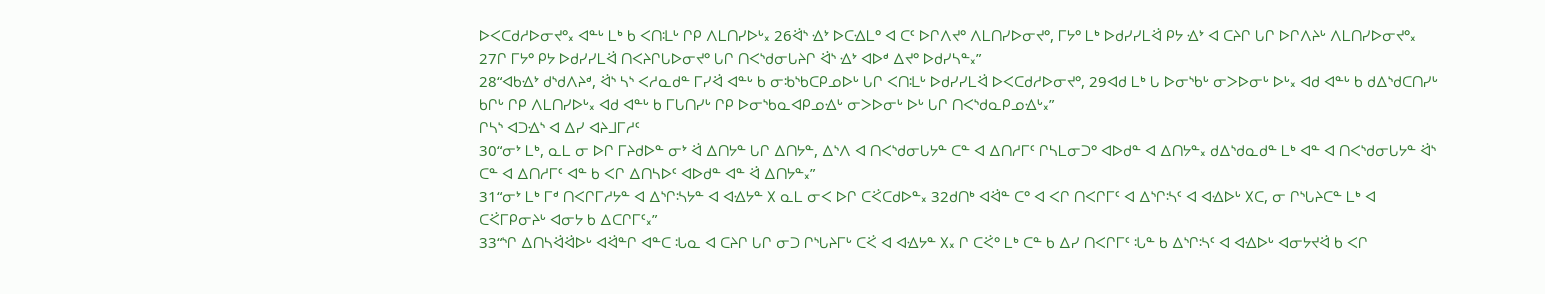ᐅᐸᑕᑯᓱᐅᓂᔪᐤ᙮ ᐊᓐᒡ ᒪᒃ ᑲ ᐸᑎᒺᒡ ᒋᑭ ᐱᒪᑎᓯᐅᒡ᙮ 26ᐛᔅ ᐎᔾ ᐅᑕᐎᒪᐤ ᐊ ᑕᑦ ᐅᒋᐱᔪᐤ ᐱᒪᑎᓯᐅᓂᔪᐤ, ᒥᔭᐤ ᒪᒃ ᐅᑯᓯᓯᒪᐛ ᑭᔭ ᐎᔾ ᐊ ᑕᔨᒋ ᒐᒋ ᐅᒋᐱᔨᒡ ᐱᒪᑎᓯᐅᓂᔪᐤ᙮ 27ᒋ ᒥᔭᐤ ᑭᔭ ᐅᑯᓯᓯᒪᐛ ᑎᐸᔨᒋᒐᐅᓂᔪᐤ ᒐᒋ ᑎᐸᔅᑯᓂᒐᔨᒋ ᐛᔅ ᐎᔾ ᐊᐅᒄ ᐃᔪᐤ ᐅᑯᓯᓴᓐ᙮”
28“ᐊᑲᐎᔾ ᑯᔅᑯᐱᔨᒄ, ᐛᔅ ᓴᔅ ᐸᓱᓇᑯᓐ ᒥᓯᐛ ᐊᓐᒡ ᑲ ᓂᒂᔅᑲᑕᑭᓄᐅᒡ ᒐᒋ ᐸᑎᒺᒡ ᐅᑯᓯᓯᒪᐛ ᐅᐸᑕᑯᓱᐅᓂᔪᐤ, 29ᐊᑯ ᒪᒃ ᒐ ᐅᓂᔅᑲᒡ ᓂᐳᐅᓂᒡ ᐅᒡ᙮ ᐊᑯ ᐊᓐᒡ ᑲ ᑯᐃᔅᑯᑕᑎᓯᒡ ᑲᒋᒡ ᒋᑭ ᐱᒪᑎᓯᐅᒡ᙮ ᐊᑯ ᐊᓐᒡ ᑲ ᒥᒐᑎᓯᒡ ᒋᑭ ᐅᓂᔅᑲᓇᐊᑭᓄᐎᒡ ᓂᐳᐅᓂᒡ ᐅᒡ ᒐᒋ ᑎᐸᔅᑯᓇᑭᓄᐎᒡ᙮”
ᒋᓴᔅ ᐊᑐᐎᔅ ᐊ ᐃᓯ ᐊᔨᒧᒥᓱᑦ
30“ᓂᔾ ᒪᒃ, ᓇᒪ ᓂ ᐅᒋ ᒥᔨᑯᐅᓐ ᓂᔾ ᐛ ᐃᑎᔭᓐ ᒐᒋ ᐃᑎᔭᓐ, ᐃᔅᐱ ᐊ ᑎᐸᔅᑯᓂᒐᔭᓐ ᑕᓐ ᐊ ᐃᑎᓱᒥᑦ ᒋᓴᒪᓂᑐᐤ ᐊᐅᑯᓐ ᐊ ᐃᑎᔭᓐ᙮ ᑯᐃᔅᑯᓇᑯᓐ ᒪᒃ ᐊᓐ ᐊ ᑎᐸᔅᑯᓂᒐᔭᓐ ᐛᔅ ᑕᓐ ᐊ ᐃᑎᓱᒥᑦ ᐊᓐ ᑲ ᐸᒋ ᐃᑎᓴᐅᑦ ᐊᐅᑯᓐ ᐊᓐ ᐛ ᐃᑎᔭᓐ᙮”
31“ᓂᔾ ᒪᒃ ᒥᒄ ᑎᐸᒋᒥᓱᔭᓐ ᐊ ᐃᔅᒋᔄᔭᓐ ᐊ ᐊᐎᔭᓐ ᙭ ᓇᒪ ᓂᐸ ᐅᒋ ᑕᑈᑕᑯᐅᓐ᙮ 32ᑯᑎᒃ ᐊᐛᓐ ᑕᐤ ᐊ ᐸᒋ ᑎᐸᒋᒥᑦ ᐊ ᐃᔅᒋᔄᑦ ᐊ ᐊᐎᐅᒡ ᙭ᑕ, ᓂ ᒋᔅᒐᔨᑕᓐ ᒪᒃ ᐊ ᑕᑈᒥᑭᓂᔨᒡ ᐊᓂᔭ ᑲ ᐃᑕᒋᒥᑦ᙮”
33“ᔅᒋ ᐃᑎᓴᐛᐛᐅᒡ ᐊᐛᓐᒋ ᐊᓐᑕ ᒠᓇ ᐊ ᑕᔨᒋ ᒐᒋ ᓂᑐ ᒋᔅᒐᔨᒥᒡ ᑕᑈ ᐊ ᐊᐎᔭᓐ ᙭᙮ ᒋ ᑕᑈᐤ ᒪᒃ ᑕᓐ ᑲ ᐃᓯ ᑎᐸᒋᒥᑦ ᒠᓐ ᑲ ᐃᔅᒋᔄᑦ ᐊ ᐊᐎᐅᒡ ᐊᓂᔭᔪᐛ ᑲ ᐸᒋ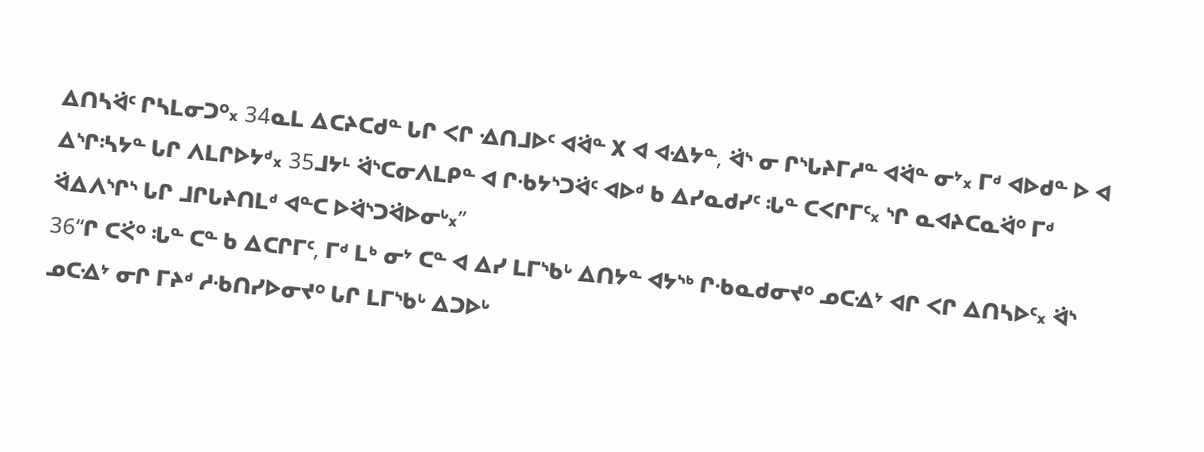ᐃᑎᓴᐛᑦ ᒋᓴᒪᓂᑐᐤ᙮ 34ᓇᒪ ᐃᑕᔨᑕᑯᓐ ᒐᒋ ᐸᒋ ᐎᑎᒧᐅᑦ ᐊᐛᓐ ᙭ ᐊ ᐊᐎᔭᓐ, ᐛᔅ ᓂ ᒋᔅᒐᔨᒥᓱᓐ ᐊᐛᓐ ᓂᔾ᙮ ᒥᒄ ᐊᐅᑯᓐ ᐅ ᐊ ᐃᔅᒋᔄᔭᓐ ᒐᒋ ᐱᒪᒋᐅᔭᒄ᙮ 35ᒧᔭᒻ ᐛᔅᑕᓂᐱᒪᑭᓐ ᐊ ᒋᐧᑲᔭᔅᑐᐛᑦ ᐊᐅᒄ ᑲ ᐃᓯᓇᑯᓯᑦ ᒠᓐ ᑕᐸᒋᒥᑦ᙮ ᔅᒋ ᓇᐊᔨᑕᓇᐛᐤ ᒥᒄ ᐛᐃᐱᔅᒋᔅ ᒐᒋ ᒧᒋᒐᔨᑎᒪᒄ ᐊᓐᑕ ᐅᐛᔅᑐᐛᐅᓂᒡ᙮”
36“ᒋ ᑕᑈᐤ ᒠᓐ ᑕᓐ ᑲ ᐃᑕᒋᒥᑦ, ᒥᒄ ᒪᒃ ᓂᔾ ᑕᓐ ᐊ ᐃᓯ ᒪᒥᔅᑲᒡ ᐃᑎᔭᓐ ᐊᔭᔅᒃ ᒋᐧᑲᓇᑯᓂᔪᐤ ᓄᑕᐎᔾ ᐊᒋ ᐸᒋ ᐃᑎᓴᐅᑦ᙮ ᐛᔅ ᓄᑕᐎᔾ ᓂᒋ ᒥᔨᒄ ᓱᐧᑲᑎᓯᐅᓂᔪᐤ ᒐᒋ ᒪᒥᔅᑲᒡ ᐃᑐᐅᒡ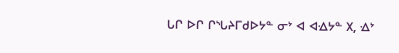ᒐᒋ ᐅᒋ ᒋᔅᒐᔨᒥᑯᐅᔭᓐ ᓂᔾ ᐊ ᐊᐎᔭᓐ ᙭, ᐎᔾ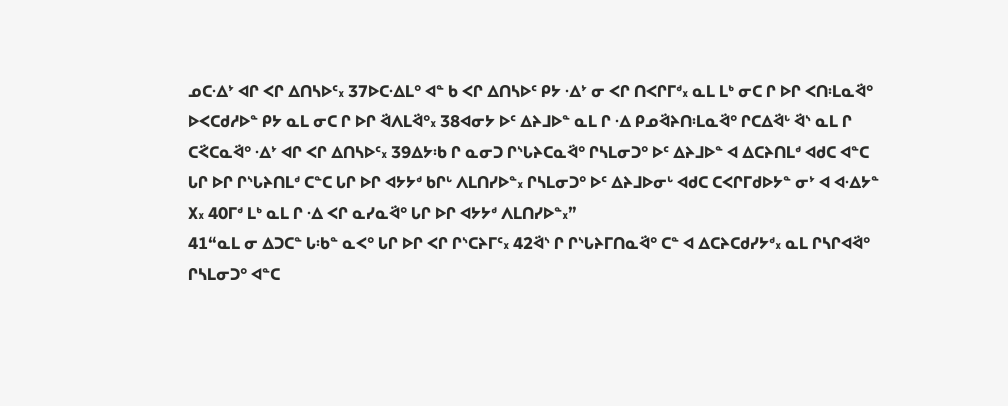ᓄᑕᐎᔾ ᐊᒋ ᐸᒋ ᐃᑎᓴᐅᑦ᙮ 37ᐅᑕᐎᒪᐤ ᐊᓐ ᑲ ᐸᒋ ᐃᑎᓴᐅᑦ ᑭᔭ ᐎᔾ ᓂ ᐸᒋ ᑎᐸᒋᒥᒄ᙮ ᓇᒪ ᒪᒃ ᓂᑕ ᒋ ᐅᒋ ᐸᑎᒺᓇᐛᐤ ᐅᐸᑕᑯᓱᐅᓐ ᑭᔭ ᓇᒪ ᓂᑕ ᒋ ᐅᒋ ᐛᐱᒪᐛᐤ᙮ 38ᐊᓂᔭ ᐅᑦ ᐃᔨᒧᐅᓐ ᓇᒪ ᒋ ᐎ ᑭᓄᐛᔨᑎᒺᓇᐛᐤ ᒋᑕᐃᐛᒡ ᐛᔅ ᓇᒪ ᒋ ᑕᑈᑕᓇᐛᐤ ᐎᔾ ᐊᒋ ᐸᒋ ᐃᑎᓴᐅᑦ᙮ 39ᐃᔭᒂ ᒋ ᓇᓂᑐ ᒋᔅᒐᔨᑕᓇᐛᐤ ᒋᓴᒪᓂᑐᐤ ᐅᑦ ᐃᔨᒧᐅᓐ ᐊ ᐃᑕᔨᑎᒪᒄ ᐊᑯᑕ ᐊᓐᑕ ᒐᒋ ᐅᒋ ᒋᔅᒐᔨᑎᒪᒄ ᑕᓐᑕ ᒐᒋ ᐅᒋ ᐊᔭᔭᒄ ᑲᒋᒡ ᐱᒪᑎᓯᐅᓐ᙮ ᒋᓴᒪᓂᑐᐤ ᐅᑦ ᐃᔨᒧᐅᓂᒡ ᐊᑯᑕ ᑕᐸᒋᒥᑯᐅᔭᓐ ᓂᔾ ᐊ ᐊᐎᔭᓐ ᙭᙮ 40ᒥᒄ ᒪᒃ ᓇᒪ ᒋ ᐎ ᐸᒋ ᓇᓯᓇᐛᐤ ᒐᒋ ᐅᒋ ᐊᔭᔭᒄ ᐱᒪᑎᓯᐅᓐ᙮”
41“ᓇᒪ ᓂ ᐃᑐᑕᓐ ᒐᒂᓐ ᓇᐸᐤ ᒐᒋ ᐅᒋ ᐸᒋ ᒋᔅᑕᔨᒥᑦ᙮ 42ᐛᔅ ᒋ ᒋᔅᒐᔨᒥᑎᓇᐛᐤ ᑕᓐ ᐊ ᐃᑕᔨᑕᑯᓯᔭᒄ᙮ ᓇᒪ ᒋᓴᒋᐊᐛᐤ ᒋᓴᒪᓂᑐᐤ ᐊᓐᑕ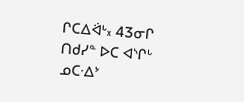ᒋᑕᐃᐛᒡ᙮ 43ᓂᒋ ᑎᑯᓯᓐ ᐅᑕ ᐊᔅᒋᒡ ᓄᑕᐎᔾ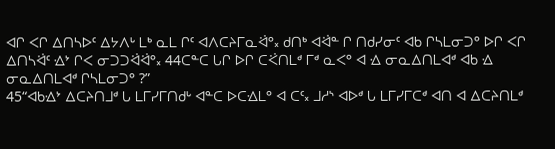ᐊᒋ ᐸᒋ ᐃᑎᓴᐅᑦ ᐃᔭᐱᒡ ᒪᒃ ᓇᒪ ᒋᑦ ᐊᐱᑕᔨᒥᓇᐛᐤ᙮ ᑯᑎᒃ ᐊᐛᓐ ᒋ ᑎᑯᓯᓂᑦ ᐊᑲ ᒋᓴᒪᓂᑐᐤ ᐅᒋ ᐸᒋ ᐃᑎᓴᐛᑦ ᐎᔾ ᒋᐸ ᓂᑐᑐᐛᐛᐤ᙮ 44ᑕᓐᑕ ᒐᒋ ᐅᒋ ᑕᑈᑎᒪᒄ ᒥᒄ ᓇᐸᐤ ᐊ ᐎ ᓂᓇᐃᑎᒪᐊᒄ ᐊᑲ ᐎ ᓂᓇᐃᑎᒪᐊᒄ ᒋᓴᒪᓂᑐᐤ ?”
45“ᐊᑲᐎᔾ ᐃᑕᔨᑎᒧᒄ ᒐ ᒪᒥᓯᒥᑎᑯᒡ ᐊᓐᑕ ᐅᑕᐎᒪᐤ ᐊ ᑕᑦ᙮ ᒧᓱᔅ ᐊᐅᒄ ᒐ ᒪᒥᓯᒥᑕᒄ ᐊᑎ ᐊ ᐃᑕᔨᑎᒪᒄ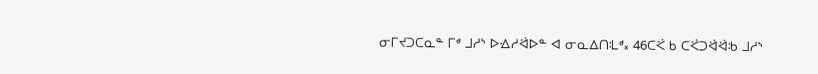ᓂᒥᔪᑐᑕᓇᓐ ᒥᒄ ᒧᓱᔅ ᐅᐎᓱᐛᐅᓐ ᐊ ᓂᓇᐃᑎᒺᒄ᙮ 46ᑕᑈ ᑲ ᑕᑈᑐᐛᐛᒂ ᒧᓱᔅ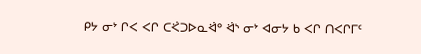ᑭᔭ ᓂᔾ ᒋᐸ ᐸᒋ ᑕᑈᑐᐅᓇᐛᐤ ᐛᔅ ᓂᔾ ᐊᓂᔭ ᑲ ᐸᒋ ᑎᐸᒋᒥᑦ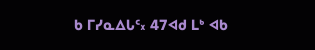ᑲ ᒥᓯᓇᐃᒐᑦ᙮ 47ᐊᑯ ᒪᒃ ᐊᑲ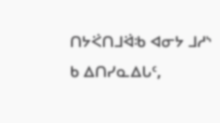ᑎᔭᑈᑎᒧᐛᒂ ᐊᓂᔭ ᒧᓱᔅ ᑲ ᐃᑎᓯᓇᐃᒐᑦ,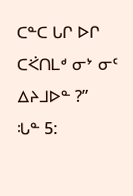ᑕᓐᑕ ᒐᒋ ᐅᒋ ᑕᑈᑎᒪᒄ ᓂᔾ ᓂᑦ ᐃᔨᒧᐅᓐ ?”
ᒠᓐ 5: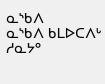ᓇᔅᑲᐱ
ᓇᔅᑲᐱ ᑲᒪᐅᑕᐱᒡ ᓱᓇᔭᐤ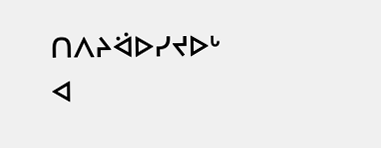ᑎᐱᔨᐛᐅᓯᔪᐅᒡ ᐊ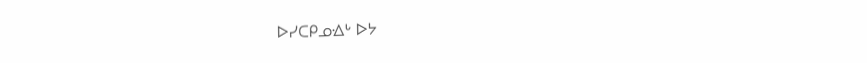ᐅᓯᑕᑭᓄᐎᒡ ᐅᔭ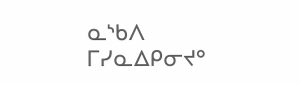ᓇᔅᑲᐱ ᒥᓯᓇᐃᑭᓂᔪᐤ